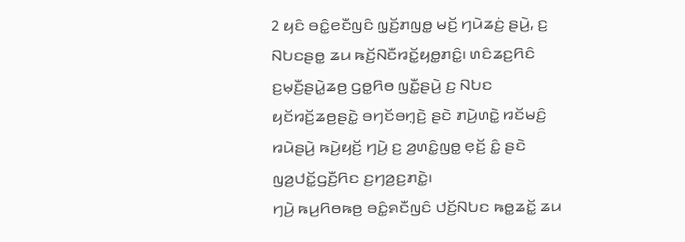2 ꤟꤢꤨ ꤋꤢꤨ꤭ꤕꤢꤪꤜꤢꤨ ꤜ꤫ꤢꤩ꤬ꤊꤜꤥ꤭ ꤗꤢꤩ꤬ ꤚꤣꤧꤘꤢꤦ꤬ ꤔꤣꤧ꤬, ꤢ꤬ ꤡꤝꤢꤔꤥ꤭ ꤘꤣ ꤒꤢꤩ꤬ꤡꤢꤪꤙꤢꤩ꤭ꤟꤥ꤭ꤊꤢꤨ꤭꤯ ꤛꤢꤨꤘꤢ꤬ꤖꤢꤨ ꤢ꤬ꤗ꤫ꤢꤪ꤬ꤔꤣꤧ꤭ꤘꤥ꤬ ꤞꤥ꤭ꤖꤥ ꤜꤢꤪ꤭ꤔꤣꤧ꤬ ꤢ꤬ ꤡꤝꤢ ꤟꤢꤩꤙꤢꤩ꤬ꤘꤥ꤬ꤔꤢꤧ꤭ ꤋꤚꤢꤩꤋꤚ꤫ꤢꤧ꤬ ꤔꤢꤧ ꤊꤣꤧ꤬ꤛꤢꤧ꤭ ꤙꤢꤩꤗꤢꤨ꤬ ꤙꤣꤧꤔꤣꤧ꤬ ꤒꤣꤧ꤬ꤟꤢꤩ꤬ ꤚꤣꤧ꤬ ꤢ꤬ ꤤ꤬ꤛꤢꤨ꤭ꤜꤥ꤭ ꤕ꤫ꤢꤩ꤬ ꤢꤨ꤭ ꤔꤢꤧ ꤜꤤ꤬ꤓꤢꤩ꤭ꤞꤢꤪ꤬ꤖꤢ ꤢ꤬ꤚꤤ꤬ꤢ꤬ꤊꤢꤧ꤭꤯
ꤚꤣꤧ꤬ ꤒꤣ꤬ꤖꤥꤒꤥ꤬ ꤋꤢꤨ꤭ꤎꤢꤪꤜꤢꤨ ꤓꤢꤩ꤬ꤡꤝꤢ ꤒꤥ꤭ꤘꤢꤩ꤭ ꤘꤣ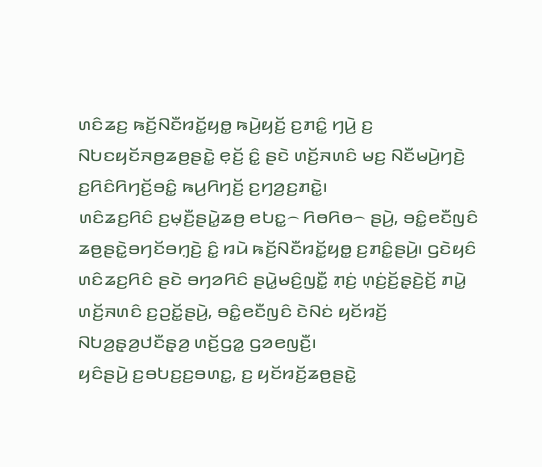ꤛꤢꤨꤘꤢ꤬ ꤒꤢꤩ꤬ꤡꤢꤪꤙꤢꤩ꤭ꤟꤥ꤭ ꤒꤣꤧ꤬ꤟꤢꤩ꤬ ꤢ꤬ꤊꤢꤨ꤭ ꤚꤣꤧ꤬ ꤢ꤬ ꤡꤝꤢꤟꤢꤩꤏꤥ꤬ꤘꤥ꤬ꤔꤢꤧ꤭ ꤕ꤫ꤢꤩ꤬ ꤢꤨ꤭ ꤔꤢꤧ ꤛꤢꤩ꤬ꤏꤛꤢꤨ ꤗꤢ꤬ ꤡꤢꤪꤗꤣꤧ꤬ꤚꤢꤧ꤬ ꤢ꤬ꤖꤢꤨꤖꤚꤢꤩ꤬ꤋꤢꤨ꤭ ꤒꤣ꤬ꤖꤚꤢꤩ꤬ ꤢ꤬ꤚꤤ꤬ꤢ꤬ꤊꤢꤧ꤭꤯
ꤛꤢꤨꤘꤢ꤬ꤖꤢꤨ ꤢ꤬ꤗ꤫ꤢꤪ꤬ꤔꤣꤧ꤭ꤘꤥ꤬ ꤕꤝꤢ꤭꤮ ꤖꤥꤖꤥ꤮ ꤔꤣꤧ꤬, ꤋꤢꤨ꤭ꤕꤢꤪꤜꤢꤨ ꤘꤥ꤬ꤔꤢꤧ꤭ꤋꤚꤢꤩꤋꤚ꤫ꤢꤧ꤬ ꤢꤨ꤭ ꤙꤣꤧ ꤒꤢꤩ꤬ꤡꤢꤪꤙꤢꤩ꤭ꤟꤥ꤭ ꤢ꤬ꤊꤢꤨ꤭ꤔꤣꤧ꤬꤯ ꤞꤢꤧꤟꤢꤨ ꤛꤢꤨꤘꤢ꤬ꤖꤢꤨ ꤔꤢꤧ ꤋꤚꤤꤖꤢꤨ ꤔꤣꤧ꤭ꤗꤢꤨ꤬ꤜꤢꤪ꤭ ꤊ꤫ꤢꤦ꤬ ꤛ꤫ꤢꤦ꤬ꤢꤩ꤬ꤔ꤫ꤢꤧ꤬ꤢꤩ꤬ ꤊꤣꤧ꤭ ꤛꤢꤩ꤬ꤏꤛꤢꤨ ꤢ꤬ꤑꤢꤩ꤭ꤔꤣꤧ꤬, ꤋꤢꤨ꤭ꤕꤢꤪꤜꤢꤨ ꤢꤧꤡꤢꤦ ꤟꤢꤩꤙꤢꤩ꤬ ꤡꤝꤤ꤬ꤔ꤫ꤤ꤬ꤓꤢꤪꤔ꤫ꤤ꤬ ꤛꤢꤩ꤬ꤞꤤ꤭ ꤞꤤꤕꤜꤢꤪ꤬꤯
ꤟꤢꤨꤔꤣꤧ꤬ ꤢ꤬ꤋꤝꤢ꤬ꤢ꤬ꤋꤛꤢ꤭, ꤢ꤬ ꤟꤢꤩꤙꤢꤩ꤬ꤘꤥ꤬ꤔꤢꤧ꤭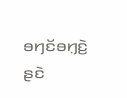ꤋꤚꤢꤩꤋꤚ꤫ꤢꤧ꤬ ꤔꤢꤧ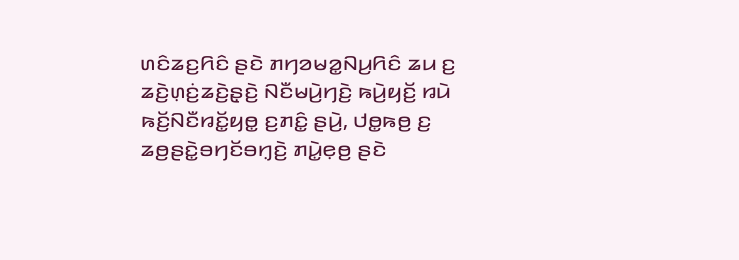ꤛꤢꤨꤘꤢ꤬ꤖꤢꤨ ꤔꤢꤧ ꤊꤚꤤꤗꤤ꤭ꤡꤣ꤬ꤖꤢꤨ ꤘꤣ ꤢ꤬ ꤘꤢꤧ꤬ꤛ꤫ꤢꤦ꤬ꤘꤢꤧ꤬ꤔ꤫ꤢꤧ꤬ ꤡꤢꤪꤗꤣꤧ꤬ꤚꤢꤧ꤬ ꤒꤣꤧ꤬ꤟꤢꤩ꤬ ꤙꤣꤧ ꤒꤢꤩ꤬ꤡꤢꤪꤙꤢꤩ꤭ꤟꤥ꤭ ꤢ꤬ꤊꤢꤨ꤭ ꤔꤣꤧ꤬, ꤓꤥ꤭ꤒꤥ꤬ ꤢ꤬ ꤘꤥ꤬ꤔꤢꤧ꤭ꤋꤚꤢꤩꤋꤚ꤫ꤢꤧ꤬ ꤊꤣꤧ꤭ꤕ꤫ꤥ꤬ ꤔꤢꤧ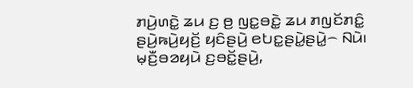ꤊꤣꤧ꤬ꤛꤢꤧ꤭ ꤘꤣ ꤢ꤬ ꤥ꤬ ꤜꤢ꤭ꤋꤢꤧ꤭ ꤘꤣ ꤊꤜꤢꤩꤊꤢꤨ꤭ ꤔꤣꤧ꤬ꤒꤣꤧ꤬ꤟꤢꤩ꤬ ꤟꤢꤨꤔꤣꤧ꤬ ꤕꤝꤢ꤭ꤔꤣꤧ꤭ꤔꤣꤧ꤭꤮ ꤡꤣꤧ꤯
ꤗ꤫ꤢꤪ꤬ꤋꤤꤟꤣꤧ ꤢ꤬ꤋꤢꤩ꤭ꤔꤣꤧ꤬,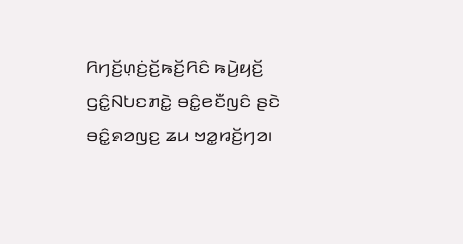ꤖꤚꤢꤩ꤬ꤛ꤫ꤢꤦ꤬ꤢꤩ꤬ꤒꤢꤩ꤬ꤖꤢꤨ ꤒꤣꤧ꤬ꤟꤢꤩ꤬ ꤞꤢꤨ꤭ꤡꤝꤢꤊꤢꤧ꤭ ꤋꤢꤨ꤭ꤕꤢꤪꤜꤢꤨ ꤔꤢꤧ ꤋꤢꤨ꤭ꤎꤤꤜꤢ꤬ ꤘꤣ ꤠꤤ꤭ꤙꤢꤩ꤬ꤚꤤ꤯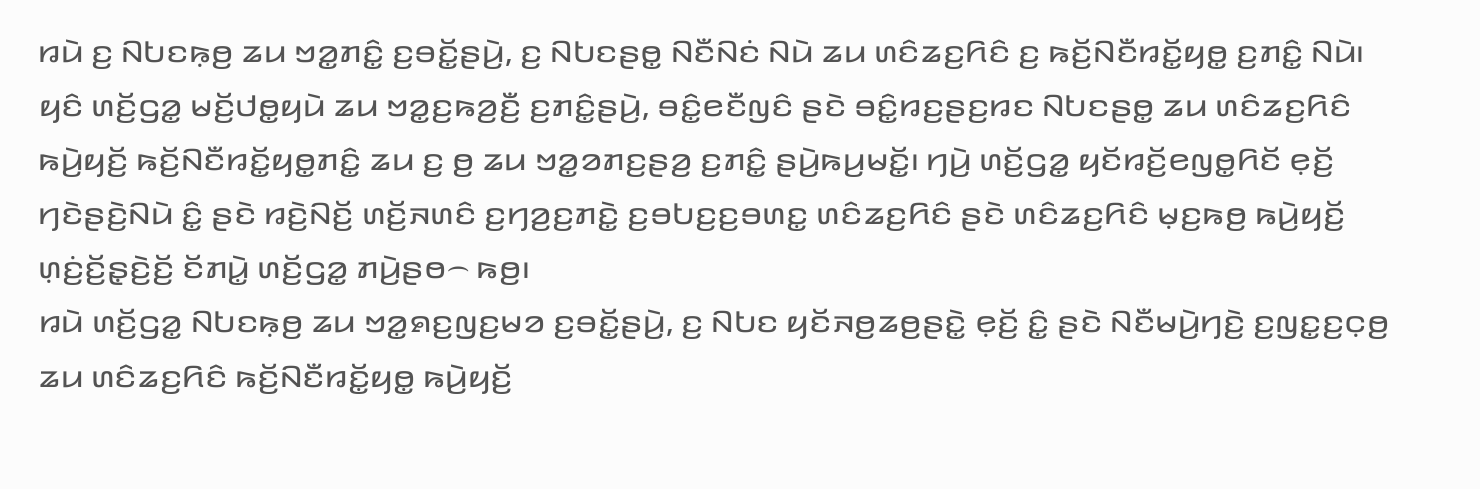ꤙꤣꤧ ꤢ꤬ ꤡꤝꤢꤒ꤫ꤥ꤬ ꤘꤣ ꤠꤤ꤭ꤊꤢꤨ꤭ ꤢ꤬ꤋꤢꤩ꤭ꤔꤣꤧ꤬, ꤢ꤬ ꤡꤝꤢꤔꤥ꤭ ꤡꤢꤪꤡꤢꤦ ꤡꤣꤧ ꤘꤣ ꤛꤢꤨꤘꤢ꤬ꤖꤢꤨ ꤢ꤬ ꤒꤢꤩ꤬ꤡꤢꤪꤙꤢꤩ꤭ꤟꤥ꤭ ꤢ꤬ꤊꤢꤨ꤭ ꤡꤣꤧ꤯
ꤟꤢꤨ ꤛꤢꤩ꤬ꤞꤤ꤭ ꤗꤢꤩ꤬ꤓꤥ꤭ꤟꤣꤧ ꤘꤣ ꤠꤤ꤭ꤢ꤬ꤒꤤ꤬ꤢꤪ꤬ ꤢ꤬ꤊꤢꤨ꤭ꤔꤣꤧ꤬, ꤋꤢꤨ꤭ꤕꤢꤪꤜꤢꤨ ꤔꤢꤧ ꤋꤢꤨ꤭ꤙꤢ꤬ꤔꤢ꤬ꤙꤢ ꤡꤝꤢꤔꤥ꤭ ꤘꤣ ꤛꤢꤨꤘꤢ꤬ꤖꤢꤨ ꤒꤣꤧ꤬ꤟꤢꤩ꤬ ꤒꤢꤩ꤬ꤡꤢꤪꤙꤢꤩ꤭ꤟꤥ꤭ꤊꤢꤨ꤭ ꤘꤣ ꤢ꤬ ꤥ꤬ ꤘꤣ ꤠꤤ꤭ꤤꤊꤢ꤬ꤔꤤ꤬ ꤢ꤬ꤊꤢꤨ꤭ ꤔꤣꤧ꤬ꤒꤣ꤬ꤗꤢꤩ꤭꤯ ꤚꤣꤧ꤬ ꤛꤢꤩ꤬ꤞꤤ꤭ ꤟꤢꤩꤙꤢꤩ꤬ꤕꤜꤥ꤭ꤖꤢꤩ ꤕ꤫ꤢꤩ꤬ ꤚꤢꤧꤔꤢꤧ꤬ꤡꤣꤧ ꤢꤨ꤭ ꤔꤢꤧ ꤙꤢꤧ꤬ꤡꤢꤩ꤬ ꤛꤢꤩ꤬ꤏꤛꤢꤨ ꤢ꤬ꤚꤤ꤬ꤢ꤬ꤊꤢꤧ꤭ ꤢ꤬ꤋꤝꤢ꤬ꤢ꤬ꤋꤛꤢ꤭ ꤛꤢꤨꤘꤢ꤬ꤖꤢꤨ ꤔꤢꤧ ꤛꤢꤨꤘꤢ꤬ꤖꤢꤨ ꤗ꤫ꤢ꤬ꤒꤥ꤬ ꤒꤣꤧ꤬ꤟꤢꤩ꤬ ꤛ꤫ꤢꤦ꤬ꤢꤩ꤬ꤔ꤫ꤢꤧ꤬ꤢꤩ꤬ ꤢꤩꤊꤣꤧ꤭ ꤛꤢꤩ꤬ꤞꤤ꤭ ꤊꤣꤧ꤬ꤔꤥ꤮ ꤒꤥ꤬꤯
ꤙꤣꤧ ꤛꤢꤩ꤬ꤞꤤ꤭ ꤡꤝꤢꤒ꤫ꤥ꤬ ꤘꤣ ꤠꤤ꤭ꤎꤢ꤬ꤜꤢ꤬ꤗꤤ ꤢ꤬ꤋꤢꤩ꤭ꤔꤣꤧ꤬, ꤢ꤬ ꤡꤝꤢ ꤟꤢꤩꤏꤥ꤬ꤘꤥ꤬ꤔꤢꤧ꤭ ꤕ꤫ꤢꤩ꤬ ꤢꤨ꤭ ꤔꤢꤧ ꤡꤢꤪꤗꤣꤧ꤬ꤚꤢꤧ꤬ ꤢ꤬ꤜꤢ꤭ꤢ꤬ꤍ꤫ꤥ꤬ ꤘꤣ ꤛꤢꤨꤘꤢ꤬ꤖꤢꤨ ꤒꤢꤩ꤬ꤡꤢꤪꤙꤢꤩ꤭ꤟꤥ꤭ ꤒꤣꤧ꤬ꤟꤢꤩ꤬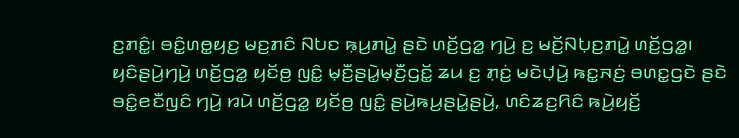ꤢ꤬ꤊꤢꤨ꤭꤯ ꤋꤢꤨ꤭ꤛꤥ꤭ꤟꤢ꤬ ꤗꤢ꤬ꤊꤢꤨ ꤡꤝꤢ ꤒ꤫ꤣ꤬ꤊꤣꤧ꤭ ꤔꤢꤧ ꤛꤢꤩ꤬ꤞꤤ꤭ ꤚꤣꤧ꤬ ꤢ꤬ ꤗꤢꤩ꤬ꤡꤝ꤫ꤢ꤬ꤊꤣꤧ꤭ ꤛꤢꤩ꤬ꤞꤤ꤭꤯
ꤟꤢꤨꤔꤣꤧ꤬ꤚꤣꤧ꤬ ꤛꤢꤩ꤬ꤞꤤ꤭ ꤟꤢꤩꤥ꤬ ꤜꤢꤨ꤭ ꤗ꤫ꤢꤪ꤬ꤔꤣꤧ꤭ꤗ꤫ꤢꤪ꤬ꤞꤢꤩ꤭ ꤘꤣ ꤢ꤬ ꤊ꤫ꤢꤦ꤬ ꤗꤢꤧꤓ꤫ꤣꤧ꤬ ꤒꤢ꤭ꤏꤢꤦ꤬ ꤋꤛꤢ꤭ꤞꤢꤧ ꤔꤢꤧ ꤋꤢꤨ꤭ꤕꤢꤪꤜꤢꤨ ꤚꤣꤧ꤬ ꤙꤣꤧ ꤛꤢꤩ꤬ꤞꤤ꤭ ꤟꤢꤩꤥ꤬ ꤜꤢꤨ꤭ ꤔꤣꤧ꤬ꤒꤣ꤬ꤔꤣꤧ꤭ꤔꤣꤧ꤬, ꤛꤢꤨꤘꤢ꤬ꤖꤢꤨ ꤒꤣꤧ꤬ꤟꤢꤩ꤬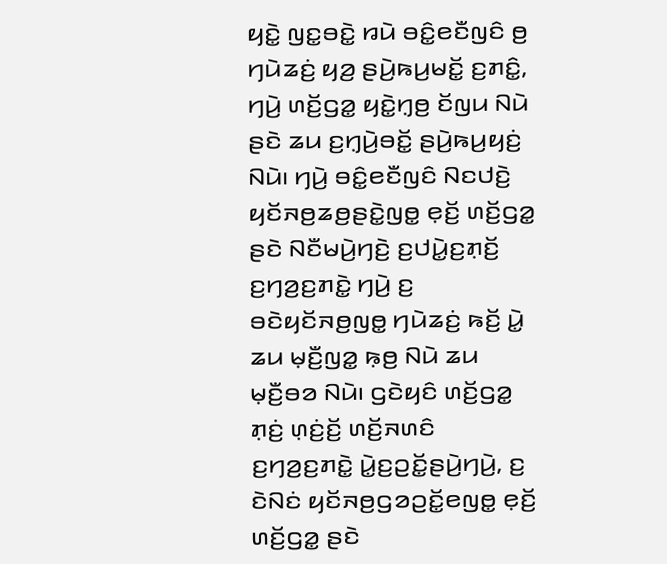ꤟꤢꤧ꤭ ꤜꤢ꤭ꤋꤢꤧ꤭ ꤙꤣꤧ ꤋꤢꤨ꤭ꤕꤢꤪꤜꤢꤨ ꤥ꤬ ꤚꤣꤧꤘꤢꤦ꤬ ꤟꤤ꤬ ꤔꤣꤧ꤬ꤒꤣ꤬ꤗꤢꤩ꤭ ꤢ꤬ꤊꤢꤨ꤭, ꤚꤣꤧ꤬ ꤛꤢꤩ꤬ꤞꤤ꤭ ꤟꤢꤧ꤭ꤚ꤫ꤥ꤬ ꤢꤩꤜꤣ ꤡꤣꤧ ꤔꤢꤧ ꤘꤣ ꤢ꤬ꤚ꤫ꤣꤧ꤬ꤋꤢꤩ꤭ ꤔꤣꤧ꤬ꤒꤣ꤬ꤟꤢꤦ꤬ ꤡꤣꤧ꤯ ꤚꤣꤧ꤬ ꤋꤢꤨ꤭ꤕꤢꤪꤜꤢꤨ ꤡꤢꤓꤢꤧ꤬ ꤟꤢꤩꤏꤥ꤬ꤘꤥ꤬ꤔꤢꤧ꤭ꤜꤥ꤭ ꤕ꤫ꤢꤩ꤬ ꤛꤢꤩ꤬ꤞꤤ꤭ ꤔꤢꤧ ꤡꤢꤪꤗꤣꤧ꤬ꤚꤢꤧ꤬ ꤢ꤬ꤓꤣꤧ꤭ꤢ꤬ꤊ꤫ꤢꤩ꤬ ꤢ꤬ꤚꤤ꤬ꤢ꤬ꤊꤢꤧ꤭ ꤚꤣꤧ꤬ ꤢ꤬ ꤋꤢꤧꤟꤢꤩꤏꤥ꤬ꤜꤥ꤭ ꤚꤣꤧꤘꤢꤦ꤬ ꤒꤢꤩ꤬ ꤣꤧ꤭ ꤘꤣ ꤗ꤫ꤢꤪ꤬ꤜꤤ꤭ ꤒ꤫ꤥ꤬ ꤡꤣꤧ ꤘꤣ ꤗ꤫ꤢꤪ꤬ꤋꤤ ꤡꤣꤧ꤯ ꤞꤢꤧꤟꤢꤨ ꤛꤢꤩ꤬ꤞꤤ꤭ ꤊ꤫ꤢꤦ꤬ ꤛ꤫ꤢꤦ꤬ꤢꤩ꤬ ꤛꤢꤩ꤬ꤏꤛꤢꤨ ꤢ꤬ꤚꤤ꤬ꤢ꤬ꤊꤢꤧ꤭ ꤣꤧ꤭ꤢ꤬ꤑꤢꤩ꤭ꤔꤣꤧ꤬ꤚꤣꤧ꤬, ꤢ꤬ ꤢꤧꤡꤢꤦ ꤟꤢꤩꤏꤥ꤬ꤞꤤꤑꤢꤩ꤭ꤕꤜꤥ꤭ ꤕ꤫ꤢꤩ꤬ ꤛꤢꤩ꤬ꤞꤤ꤭ ꤔꤢꤧ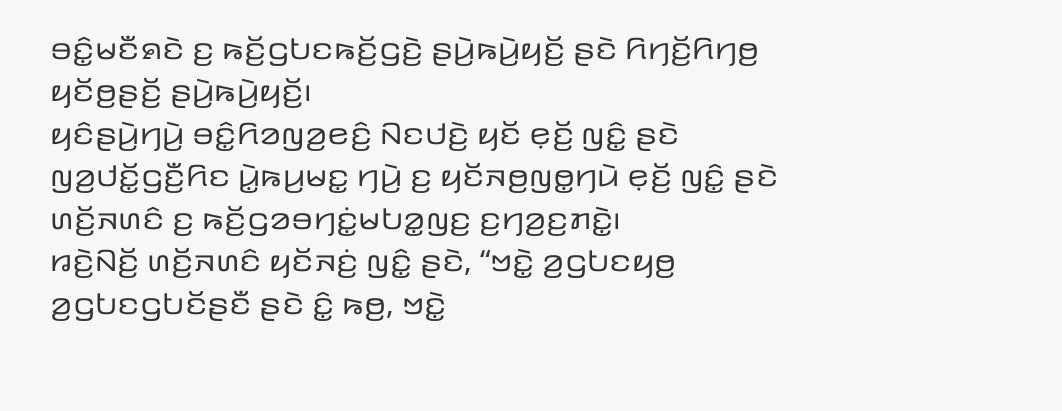ꤋꤢꤨ꤭ꤗꤢꤪꤎꤢꤧ ꤢ꤬ ꤒꤢꤩ꤬ꤞꤝꤢꤒꤢꤩ꤬ꤞꤢꤧ꤬ ꤔꤣꤧ꤬ꤒꤣꤧ꤬ꤟꤢꤩ꤬ ꤔꤢꤧ ꤖꤚꤢꤩ꤬ꤖꤚꤥ꤬ ꤟꤢꤩꤥ꤬ꤔꤢꤩ꤬ ꤔꤣꤧ꤬ꤒꤣꤧ꤬ꤟꤢꤩ꤬꤯
ꤟꤢꤨꤔꤣꤧ꤬ꤚꤣꤧ꤬ ꤋꤢꤨ꤭ꤖꤤꤜꤤ꤬ꤕꤢꤨ꤬ ꤡꤢꤓꤢꤧ꤬ ꤟꤢꤩ ꤕ꤫ꤢꤩ꤬ ꤜꤢꤨ꤭ ꤔꤢꤧ ꤜꤤ꤬ꤓꤢꤩ꤭ꤞꤢꤪ꤬ꤖꤢ ꤣꤧ꤭ꤒꤣ꤬ꤗꤢ꤭ ꤚꤣꤧ꤬ ꤢ꤬ ꤟꤢꤩꤏꤥ꤬ꤜꤥ꤭ꤚꤣꤧ ꤕ꤫ꤢꤩ꤬ ꤜꤢꤨ꤭ ꤔꤢꤧ ꤛꤢꤩ꤬ꤏꤛꤢꤨ ꤢ꤬ ꤒꤢꤩ꤬ꤞꤤꤋꤚꤢꤦ꤭ꤗꤝꤤ꤭ꤜꤢ꤬ ꤢ꤬ꤚꤤ꤬ꤢ꤬ꤊꤢꤧ꤭꤯
ꤙꤢꤧ꤬ꤡꤢꤩ꤬ ꤛꤢꤩ꤬ꤏꤛꤢꤨ ꤟꤢꤩꤏꤢꤦ꤬ ꤜꤢꤨ꤭ ꤔꤢꤧ, “ꤠꤢꤧ꤭ ꤤ꤬ꤞꤝꤢꤟꤥ꤬ ꤤ꤬ꤞꤝꤢꤞꤝꤢꤩꤔꤢꤪ ꤔꤢꤧ ꤢꤨ꤭ ꤒꤥ꤬, ꤠꤢꤧ꤭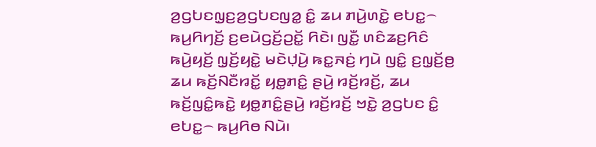ꤤ꤬ꤞꤝꤢꤜ꤫ꤢ꤬ꤤ꤬ꤞꤝꤢꤜꤤ꤭ ꤢꤨ꤭ ꤘꤣ ꤊꤣꤧ꤬ꤛꤢꤧ꤭ ꤕꤝꤢ꤭꤮ ꤒꤣ꤬ꤖꤚꤢꤩ꤬ ꤢ꤬ꤕꤣꤧꤞꤢꤩ꤬ꤑꤢꤩ꤭ ꤖꤢꤧ꤯ ꤜꤢꤪ꤭ ꤛꤢꤨꤘꤢ꤬ꤖꤢꤨ ꤒꤣꤧ꤬ꤟꤢꤩ꤬ ꤜ꤫ꤢꤩ꤬ꤟꤢꤧ꤭ ꤗꤢꤧꤓ꤫ꤣꤧ꤬ ꤒꤢ꤭ꤏꤢꤦ꤬ ꤚꤣꤧ ꤜꤢꤨ꤭ ꤢ꤬ꤜ꤫ꤢꤩ꤬ꤥ꤬ ꤘꤣ ꤒꤢꤩ꤬ꤡꤢꤪꤙꤢꤩ꤭ ꤟꤥ꤭ꤊꤢꤨ꤭ ꤔꤣꤧ꤬ ꤙꤢꤩ꤬ꤙꤢꤩ꤬, ꤘꤣ ꤒꤢꤩ꤬ꤜꤢꤨ꤭ꤒꤢꤧ꤭ ꤟꤥ꤭ꤊꤢꤨ꤭ꤔꤣꤧ꤬ ꤙꤢꤩ꤬ꤙꤢꤩ꤬ ꤠꤢꤧ꤭ ꤤ꤬ꤞꤝꤢ ꤢꤨ꤭ ꤕꤝꤢ꤭꤮ ꤒꤣ꤬ꤖꤥ ꤡꤣꤧ꤯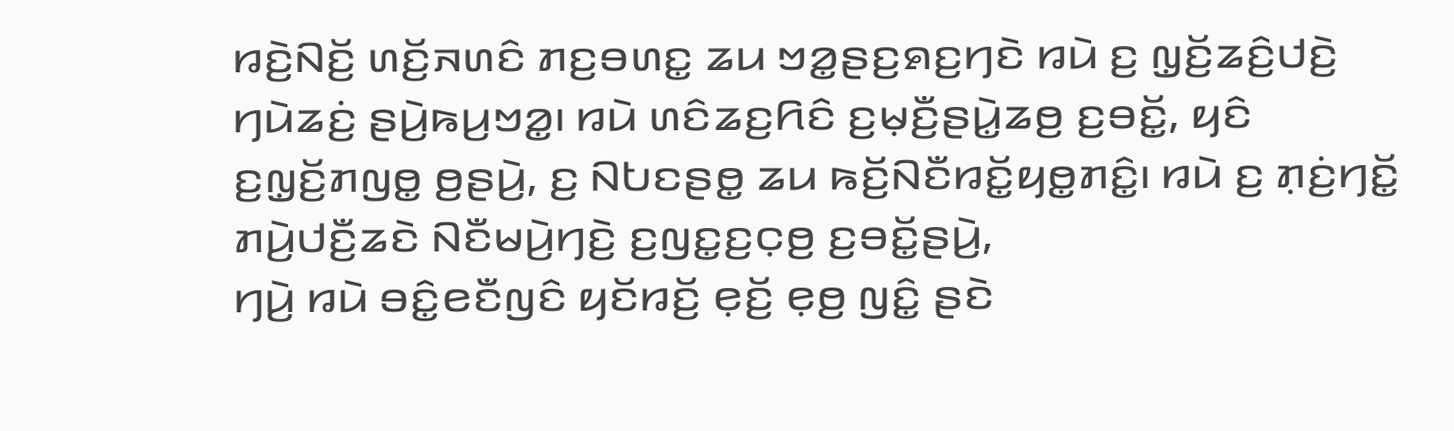ꤙꤢꤧ꤬ꤡꤢꤩ꤬ ꤛꤢꤩ꤬ꤏꤛꤢꤨ ꤊꤢ꤬ꤋꤛꤢ꤭ ꤘꤣ ꤠꤤ꤭ꤔꤢ꤬ꤎꤢ꤬ꤚꤢꤧ ꤙꤣꤧ ꤢ꤬ ꤜ꤫ꤢꤩ꤬ꤘꤢꤨ꤬ꤓꤢꤧ꤬ ꤚꤣꤧꤘꤢꤦ꤬ ꤔꤣꤧ꤬ꤒꤣ꤬ꤠꤤ꤭꤯ ꤙꤣꤧ ꤛꤢꤨꤘꤢ꤬ꤖꤢꤨ ꤢ꤬ꤗ꤫ꤢꤪ꤬ꤔꤣꤧ꤭ꤘꤥ꤬ ꤢ꤬ꤋꤢꤩ꤭, ꤟꤢꤨ ꤢ꤬ꤜ꤫ꤢꤩ꤬ꤊꤜꤥ꤭ ꤥ꤬ꤔꤣꤧ꤬, ꤢ꤬ ꤡꤝꤢꤔꤥ꤭ ꤘꤣ ꤒꤢꤩ꤬ꤡꤢꤪꤙꤢꤩ꤭ꤟꤥ꤭ꤊꤢꤨ꤭꤯ ꤙꤣꤧ ꤢ꤬ ꤊ꤫ꤢꤦ꤬ꤚꤢꤩ꤭ ꤊꤣꤧ꤬ꤓꤢꤪ꤬ꤘꤢꤧ ꤡꤢꤪꤗꤣꤧ꤬ꤚꤢꤧ꤬ ꤢ꤬ꤜꤢ꤭ꤢ꤬ꤍ꤫ꤥ꤬ ꤢ꤬ꤋꤢꤩ꤭ꤔꤣꤧ꤬,
ꤚꤣꤧ꤬ ꤙꤣꤧ ꤋꤢꤨ꤭ꤕꤢꤪꤜꤢꤨ ꤟꤢꤩꤙꤢꤩ꤬ ꤕ꤫ꤢꤩ꤬ ꤕ꤫ꤥ꤬ ꤜꤢꤨ꤭ ꤔꤢꤧ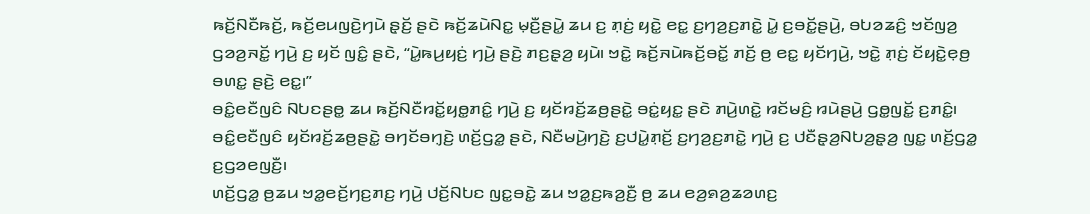ꤒꤢꤩ꤬ꤡꤢꤪꤒꤢꤩ꤬, ꤒꤢꤩ꤬ꤕꤣꤜꤢꤧ꤬ꤚꤣꤧ ꤔ꤫ꤢꤩ꤬ ꤔꤢꤧ ꤒꤢꤩ꤬ꤘꤣꤧꤡꤢ꤭ ꤗ꤫ꤢꤪ꤬ꤔꤣꤧ꤭ ꤘꤣ ꤢ꤬ ꤊ꤫ꤢꤦ꤬ ꤟꤢꤧ꤭ ꤕꤢ꤭ ꤢ꤬ꤚꤤ꤬ꤢ꤬ꤊꤢꤧ꤭ ꤣꤧ꤭ ꤢ꤬ꤋꤢꤩ꤭ꤔꤣꤧ꤬, ꤋꤝꤤꤘꤢꤨ꤬ ꤠꤢꤩꤜꤤ꤬ ꤞꤤꤤ꤬ꤏꤢꤩ꤭ ꤚꤣꤧ꤬ ꤢ꤬ ꤟꤢꤩ ꤜꤢꤨ꤭ ꤔꤢꤧ, “ꤣꤧ꤭ꤒꤣ꤬ꤟꤢꤦ꤬ ꤚꤣꤧ꤬ ꤔꤢꤧ꤬ ꤊꤢ꤬ꤔ꤫ꤤ꤬ ꤟꤣꤧ꤯ ꤠꤢꤧ꤭ ꤒꤢꤩ꤬ꤏꤣꤧꤒꤢꤩ꤬ꤋꤢꤩ꤭ ꤊꤢꤩ꤬ ꤥ꤬ ꤕꤢ꤭ ꤟꤢꤩꤚꤣꤧ꤬, ꤠꤢꤧ꤭ ꤊ꤫ꤢꤦ꤬ ꤢꤩꤟꤢꤧ꤭ꤕ꤫ꤥ꤬ ꤋꤛꤢ꤭ ꤔꤢꤧ꤬ ꤕꤢ꤭꤯”
ꤋꤢꤨ꤭ꤕꤢꤪꤜꤢꤨ ꤡꤝꤢꤔꤥ꤭ ꤘꤣ ꤒꤢꤩ꤬ꤡꤢꤪꤙꤢꤩ꤭ꤟꤥ꤭ꤊꤢꤨ꤭ ꤚꤣꤧ꤬ ꤢ꤬ ꤟꤢꤩꤙꤢꤩ꤬ꤘꤥ꤬ꤔꤢꤧ꤭ ꤋꤢꤦ꤭ꤟꤢ꤭ ꤔꤢꤧ ꤊꤣꤧ꤬ꤛꤢꤧ꤭ ꤙꤢꤩꤗꤢꤨ꤬ ꤙꤣꤧꤔꤣꤧ꤬ ꤞꤥ꤭ꤜꤢꤩ꤭ ꤢ꤬ꤊꤢꤨ꤭꤯ ꤋꤢꤨ꤭ꤕꤢꤪꤜꤢꤨ ꤟꤢꤩꤙꤢꤩ꤬ꤘꤥ꤬ꤔꤢꤧ꤭ ꤋꤚꤢꤩꤋꤚ꤫ꤢꤧ꤬ ꤛꤢꤩ꤬ꤞꤤ꤭ ꤔꤢꤧ, ꤡꤢꤪꤗꤣꤧ꤬ꤚꤢꤧ꤬ ꤢ꤬ꤓꤣꤧ꤭ꤊ꤫ꤢꤩ꤬ ꤢ꤬ꤚꤤ꤬ꤢ꤬ꤊꤢꤧ꤭ ꤚꤣꤧ꤬ ꤢ꤬ ꤓꤢꤪꤔ꤫ꤤ꤬ꤡꤝꤤ꤬ꤔ꤫ꤤ꤬ ꤜꤢ꤭ ꤛꤢꤩ꤬ꤞꤤ꤭ ꤢ꤬ꤞꤤꤕꤜꤢꤪ꤬꤯
ꤛꤢꤩ꤬ꤞꤤ꤭ ꤥ꤬ꤘꤣ ꤠꤤ꤭ꤕꤢꤩ꤬ꤚꤢ꤬ꤊꤢ꤬ ꤚꤣꤧ꤬ ꤓꤢꤩ꤬ꤡꤝꤢ ꤜꤢ꤭ꤋꤢꤧ꤭ ꤘꤣ ꤠꤤ꤭ꤢ꤬ꤒꤤ꤬ꤢꤪ꤬ ꤥ꤬ ꤘꤣ ꤕꤤ꤬ꤎꤤ꤬ꤘꤤꤛꤢ꤬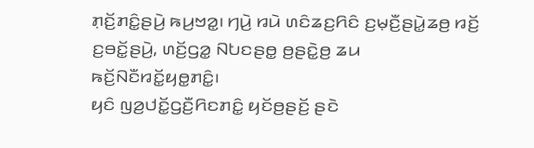ꤊ꤫ꤢꤩ꤬ꤊꤢꤨ꤭ꤔꤣꤧ꤬ ꤒꤣ꤬ꤠꤤ꤭꤯ ꤚꤣꤧ꤬ ꤙꤣꤧ ꤛꤢꤨꤘꤢ꤬ꤖꤢꤨ ꤢ꤬ꤗ꤫ꤢꤪ꤬ꤔꤣꤧ꤭ꤘꤥ꤬ ꤙꤢꤩ꤬ ꤢ꤬ꤋꤢꤩ꤭ꤔꤣꤧ꤬, ꤛꤢꤩ꤬ꤞꤤ꤭ ꤡꤝꤢꤔꤥ꤭ ꤥ꤬ꤔꤢꤧ꤭ꤥ꤬ ꤘꤣ ꤒꤢꤩ꤬ꤡꤢꤪꤙꤢꤩ꤭ꤟꤥ꤭ꤊꤢꤨ꤭꤯
ꤟꤢꤨ ꤜꤤ꤬ꤓꤢꤩ꤭ꤞꤢꤪ꤬ꤖꤢꤊꤢꤨ꤭ ꤟꤢꤩꤥ꤬ꤔꤢꤩ꤬ ꤔꤢꤧ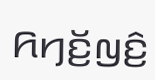ꤖꤚꤢꤩ꤬ꤜꤢꤨ꤬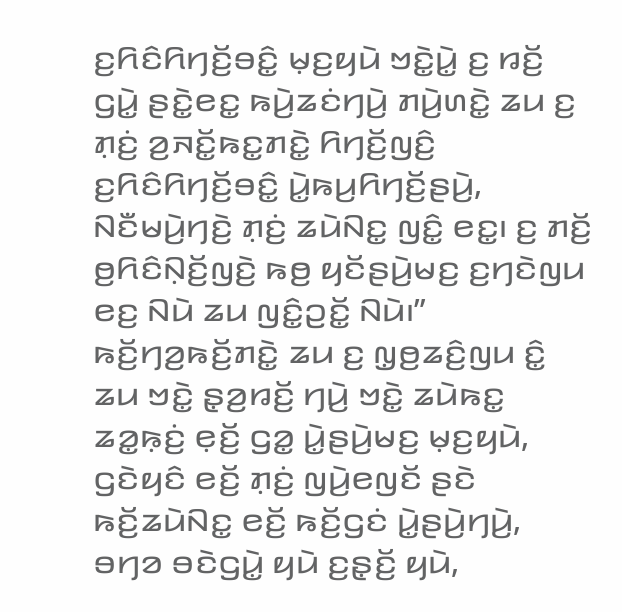ꤢ꤬ꤖꤢꤨꤖꤚꤢꤩ꤬ꤋꤢꤨ꤭ ꤗ꤫ꤢ꤬ꤟꤣꤧ ꤠꤢꤧ꤭ꤣꤧ꤭ ꤢ꤬ ꤙꤢꤩ꤬ ꤞꤣꤧ꤭ ꤔꤢꤧ꤭ꤕꤢ꤭ ꤒꤣꤧ꤬ꤘꤢꤦꤚꤣꤧ꤬ ꤊꤣꤧ꤬ꤛꤢꤧ꤭ ꤘꤣ ꤢ꤬ ꤊ꤫ꤢꤦ꤬ ꤤ꤬ꤏꤢꤩ꤭ꤒꤢ꤭ꤊꤢꤧ꤭ ꤖꤚꤢꤩ꤬ꤜꤢꤨ꤬ ꤢ꤬ꤖꤢꤨꤖꤚꤢꤩ꤬ꤋꤢꤨ꤭ ꤣꤧ꤭ꤒꤣ꤬ꤖꤚꤢꤩ꤬ꤔꤣꤧ꤬, ꤡꤢꤪꤗꤣꤧ꤬ꤚꤢꤧ꤬ ꤊ꤫ꤢꤦ꤬ ꤘꤣꤧꤡꤢ꤭ ꤜꤢꤨ꤭ ꤕꤢ꤭꤯ ꤢ꤬ ꤊꤢꤩ꤬ ꤥ꤬ꤖꤢꤨꤡ꤫ꤢꤩ꤬ꤜꤢꤧ꤬ ꤒꤥ꤬ ꤟꤢꤩꤔꤣꤧ꤬ꤗꤢ꤬ ꤢ꤬ꤚꤢꤧꤜꤣ ꤕꤢ꤬ ꤡꤣꤧ ꤘꤣ ꤜꤢꤨ꤭ꤑꤢꤩ꤭ ꤡꤣꤧ꤯”
ꤒꤢꤩ꤬ꤚꤤ꤬ꤒꤢꤩ꤬ꤊꤢꤧ꤭ ꤘꤣ ꤢ꤬ ꤜ꤫ꤥ꤬ꤘꤢꤨ꤬ꤜꤣ ꤢꤨ꤭ ꤘꤣ ꤠꤢꤧ꤭ ꤔ꤫ꤤ꤬ꤙꤢꤩ꤬ ꤚꤣꤧ꤬ ꤠꤢꤧ꤭ ꤘꤣꤧꤒꤢ꤭ ꤘꤤ꤭ꤒ꤫ꤢꤦ꤬ ꤕ꤫ꤢꤩ꤬ ꤞꤤ꤭ ꤣꤧ꤭ꤔꤣꤧ꤬ꤗꤢ꤬ ꤗ꤫ꤢ꤬ꤟꤣꤧ, ꤞꤢꤧꤟꤢꤨ ꤕꤢꤩ꤬ ꤊ꤫ꤢꤦ꤬ ꤜꤣꤧ꤬ꤕꤜꤢꤩ ꤔꤢꤧ ꤒꤢꤩ꤬ꤘꤣꤧꤡꤢ꤭ ꤕꤢꤩ꤬ ꤒꤢꤩ꤬ꤞꤢꤦ ꤣꤧ꤭ꤔꤣꤧ꤬ꤚꤣꤧ꤬, ꤋꤚꤤ ꤋꤢꤧꤞꤣꤧ꤭ ꤟꤣꤧ ꤢ꤬ꤔ꤫ꤢꤩ꤬ ꤟꤣꤧ,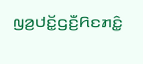ꤜꤤ꤬ꤓꤢꤩ꤭ꤞꤢꤪ꤬ꤖꤢꤊꤢꤨ꤭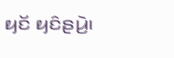ꤟꤢꤩ ꤟꤢꤨꤔꤣꤧ꤬꤯